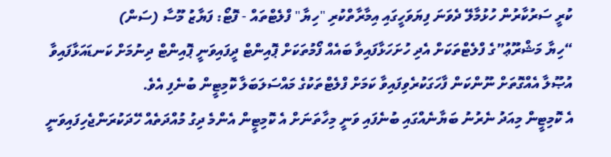ކުރީ ސަރުކާރުން ހުޅުމާލޭ ދެވަނަ ފިޔަވަހީގައި އިމާރާތްކުރި "ހިޔާ" ފްލެޓްތައް - ފޮޓޯ: ފަޔާޒު މޫސާ (ސަން)
“ހިޔާ މަޝްރޫޢު”ގެ ފްލެޓްތަކަށް އެދި ހުށަހަޅާފައިވާ ބައެއް ފޯމުތަކަށް ޕޮއިންޓް ދީފައިވަނީ ޕޮއިންޓް ދިނުމަށް ކަނޑައަޅާފައިވާ އުޞޫލާ އެއްގޮތަށް ނޫންކަން ފާހަގަކުރެވިފައިވާ ކަމަށް ފްލެޓްތަކުގެ މައްސަލަބަލާ ކޮމިޓީން ބުނެފި އެވެ.
އެ ކޮމިޓީން މިއަދު ނެރުނު ބަޔާނެއްގައި ބުނެފައި ވަނީ މިހާތަނަށް އެ ކޮމިޓީން އެންމެ ދިގު މުއްދަތެއް ހޭދަކުރަންޖެހިފައިވަނީ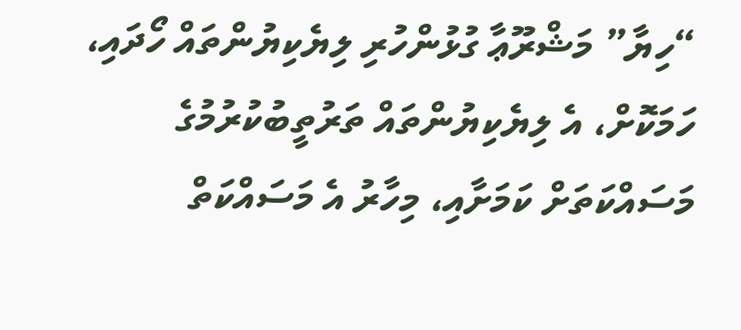“ހިޔާ” މަޝްރޫޢާ ގުޅުންހުރި ލިޔެކިޔުންތައް ހޯދައި، ހަމަކޮށް، އެ ލިޔެކިޔުންތައް ތަރުތީބުކުރުމުގެ މަސައްކަތަށް ކަމަށާއި، މިހާރު އެ މަސައްކަތް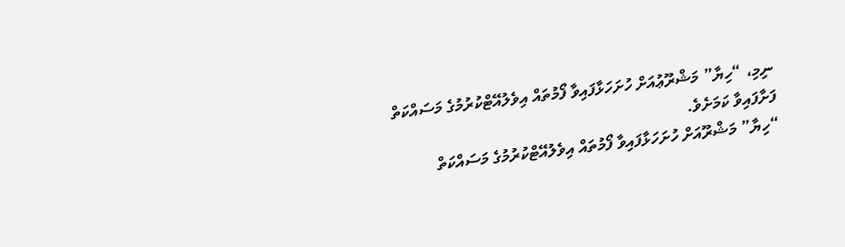ނިމި، “ހިޔާ” މަޝްރޫޢުއަށް ހުށަހަޅާފައިވާ ފޯމުތައް އިވެލުއޭޓްކުރުމުގެ މަސައްކަތް ފަށާފައިވާ ކަމަށެވެ.
“ހިޔާ” މަޝްރޫއަށް ހުށަހަޅާފައިވާ ފޯމުތައް އިވެލުއޭޓްކުރުމުގެ މަސައްކަތް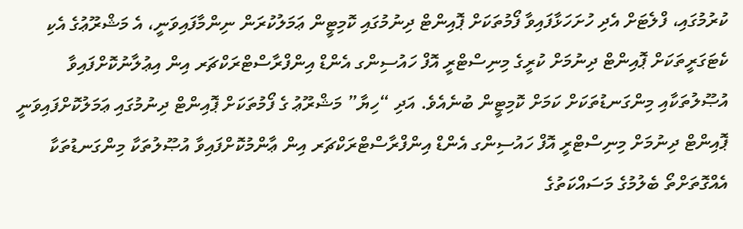ކުރުމުގައި، ފްލެޓަށް އެދި ހުށަހަޅާފައިވާ ފޯމުތަކަށް ޕޮއިންޓް ދިނުމުގައި ކޮމިޓީން ޢަމަލުކުރަން ނިންމާފައިވަނީ، އެ މަޝްރޫޢުގެ އެކި ކެޓަގަރީތަކަށް ޕޮއިންޓް ދިނުމަށް ކުރީގެ މިނިސްޓްރީ އޮފް ހައުސިންގ އެންޑް އިންފްރާސްޓްރަކްޗަރ އިން އިޢުލާނުކޮށްފައިވާ އުޞޫލުތަކާއި މިންގަނޑުތަކަށް ކަމަށް ކޮމިޓީން ބުނެއެވެ. އަދި “ހިޔާ” މަޝްރޫޢު ގެ ފޯމުތަކަށް ޕޮއިންޓް ދިނުމުގައި ޢަމަލުކޮށްފައިވަނީ ޕޮއިންޓް ދިނުމަށް މިނިސްޓްރީ އޮފް ހައުސިންގ އެންޑް އިންފްރާސްޓްރަކްޗަރ އިން ޢާންމުކޮށްފައިވާ އުޞޫލުތަކާ މިންގަނޑުތަކާ އެއްގޮތަށްތޯ ބެލުމުގެ މަސައްކަތުގެ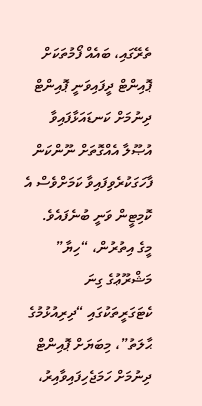ތެރޭގައި، ބައެއް ފޯމުތަކަށް ޕޮއިންޓް ދީފައިވަނީ ޕޮއިންޓް ދިނުމަށް ކަނޑައަޅާފައިވާ އުޞޫލާ އެއްގޮތަށް ނޫންކަން ފާހަގަކުރެވިފައިވާ ކަމަށްވެސް އެ ކޮމިޓީން ވަނީ ބުނެފައެވެ.
މީގެ އިތުރުން، “ހިޔާ” މަޝްރޫޢުގެ ގިނަ ކެޓަގަރީތަކުގައި “ދިރިއުޅުމުގެ ޙާލަތު”، މިބަޔަށް ޕޮއިންޓް ދިނުމަށް ހަމަޖެހިފައިވާއިރު،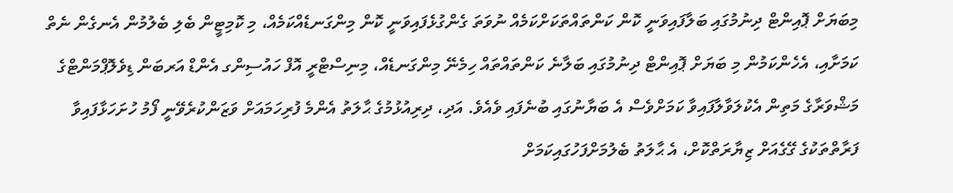މިބަޔަށް ޕޮއިންޓް ދިނުމުގައި ބަލާފައިވަނީ ކޮން ކަންތައްތަކަށްކަމެއް ނުވަތަ ގެންގުޅެފައިވަނީ ކޮން މިންގަނޑެއްކަމެއް، މި ކޮމިޓީން ބެލި ބެލުމުން އެނގެން ނެތް ކަމަށާއި، އެހެންކަމުން މި ބަޔަށް ޕޮއިންޓް ދިނުމުގައި ބަލާނެ ކަންތައްތައް ހިމެނޭ މިންގަނޑެއް، މިނިސްޓްރީ އޮފް ހައުސިންގ އެންޑް އަރބަން ޑިވެލޮޕްމަންޓްގެ މަޝްވަރާގެ މަތިން އެކުލަވާލާފައިވާ ކަމަށްވެސް އެ ބަޔާނުގައި ބުނެފައި ވެއެވެ. އަދި، ދިރިއުޅުމުގެ ޙާލަތު އެންމެ ފުރިހަމައަށް ވަޒަންކުރެވޭނީ ފޯމު ހުށަހަޅާފައިވާ ފަރާތްތަކުގެ ގޭގެއަށް ޒިޔާރަތްކޮށް، އެ ޙާލަތު ބެލުމަށްފަހުގައިކަމަށް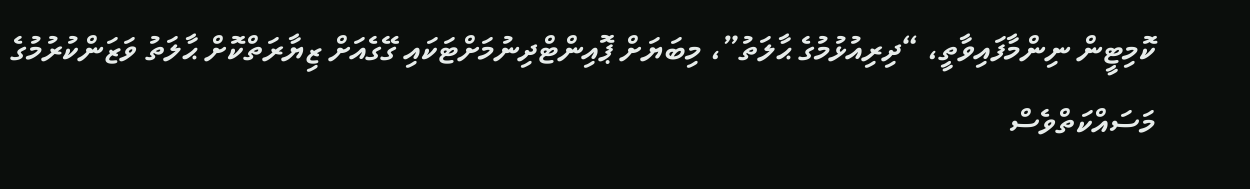ކޮމިޓީން ނިންމާފައިވާތީ، “ދިރިއުޅުމުގެ ޙާލަތު”، މިބަޔަށް ޕޮއިންޓްދިނުމަށްޓަކައި ގޭގެއަށް ޒިޔާރަތްކޮށް ޙާލަތު ވަޒަންކުރުމުގެ މަސައްކަތްވެސް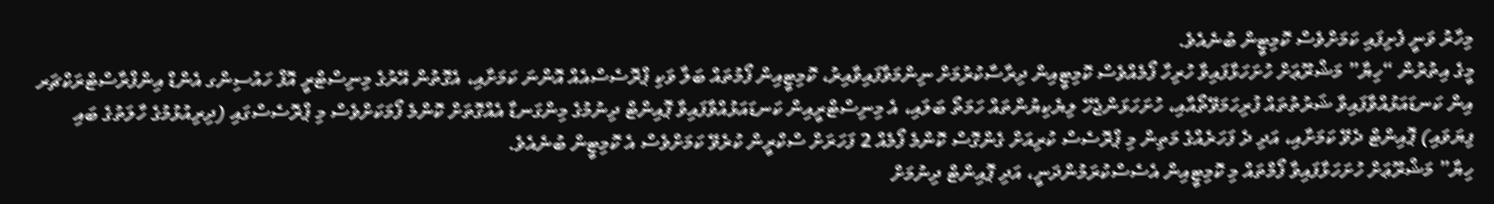މިހާރު ވަނީ ފެށިފައި ކަމަށްވެސް ކޮމިޓީން ބުނެއެވެ.
މީގެ އިތުރުން “ހިޔާ” މަޝްރޫޢަށް ހުށަހަޅާފައިވާ ހުރިހާ ފޯމެއްވެސް ކޮމިޓީއިން ދިރާސާކުރުމަށް ނިންމަވާފައިވާއިރު، ކޮމިޓީއިން ފޯމުތައް ބަލާ ވަކި ޕްރޮސެސްއެއް އޮންނަ ކަމަށާއި، އެގޮތުން އޭރުގެ މިނިސްޓްރީ އޮފް ހައުސިންގ އެންޑް އިންފްރާސްޓްރަކްޗަރ އިން ކަނޑައަޅުއްވާފައިވާ ޝަރުތުތައް ފުރިހަމަވޭތޯއާއި، ހުށަހަޅަންޖެހޭ ލިޔެކިޔުންތައް ހަމަތޯ ބަލައި، އެ މިނިސްޓްރީއިން ކަނޑައަޅުއްވާފައިވާ ޕޮއިންޓް ދިނުމުގެ މިންގަނޑާ އެއްގޮތަށް ކޮންމެ ފޯމަކަށްވެސް މި ޕްރޮސެސްގައި (ދިރިއުޅުމުގެ ހާލަތުގެ ބައި ފިޔަވައި) ޕޮއިންޓް ދެވޭ ކަމަށާއި، އަދި ދެ ފަހަރެއްގެ މަތިން މި ޕްރޮސެސް ކުރިއަށް ގެންގޮސް ކޮންމެ ފޯމެއް 2 ފަހަރަށް ސްކްރީން ކުރެވޭ ކަމަށްވެސް އެ ކޮމިޓީން ބުނެއެވެ.
ހިޔާ” މަޝްރޫޢަށް ހުށަހަޅާފައިވާ ފޯމްތައް މި ކޮމިޓީއިން އެސެސްކުރަމުންދަނީ، އަދި ޕޮއިންޓް ދިނުމަށް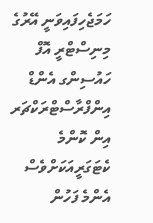ހަމަޖެހިފައިވަނީ އޭރުގެ މިނިސްޓްރީ އޮފް ހައުސިންގ އެންޑް އިންފްރާސްޓްރަކްޗަރ އިން ކޮންމެ ކެޓަގަރީއަކަށްވެސް އެންމެ ފަހުން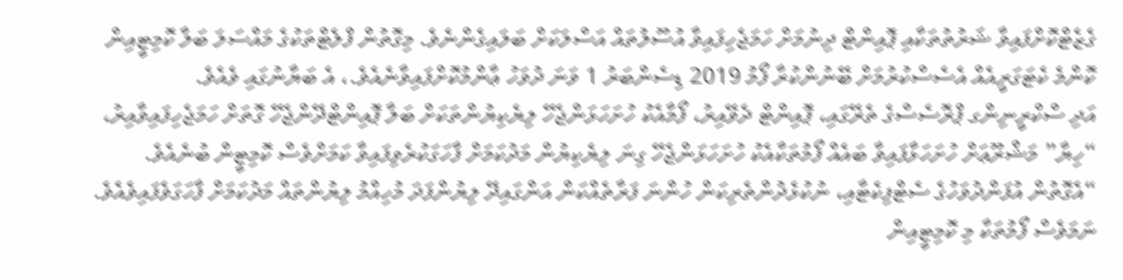ގެޒެޓްކޮށްފައިވާ ޝަރުތުތަކާއި ޕޮއިންޓް ދިނުމަށް ހަމަޖެހިފައިވާ އުސޫލުތައް އަސްލަކަށް ބަލައިގެންނެވެ. މިގޮތުން ފްލެޓްތަކުގެ މައްސަލަ ބަލާ ކޮމިޓީއިން ކޮންމެ ކެޓަގަރީއެއް އެސެސްކުރުމަށް ބޭނުންކުރާ ފޯމު 2019 ޑިސެންބަރު 1 ވަނަ ދުވަހު ޢާންމުކޮށްފައިވާނެއެވެ.، އެ ބަޔާނުގައި ވެއެވެ.
އަދި ސްކްރީނިންގ ޕްރޮސެސްގެ ތެރޭގައި، ޕޮއިންޓް ދެވޭއިރު، ފޯމާއެކު ހުށަހަޅަންޖެހޭ ލިޔެކިޔުންތަކަށް ބަލާ ޕޮއިންޓްދޭންޖެހޭ ގޮތަށް ހަމަޖެހިފައިވާއިރު، “ހިޔާ” މަޝްރޫޢަށް ހުށަހަޅާފައިވާ ބައެއް ފޯމުތަކާއެކު ހުށަހަޅަންޖެހޭ ގިނަ ލިޔެކިޔުން މަދުކަމަށް ފާހަގަކުރެވިފައިވާ ކަމަށްވެސް ކޮމިޓީން ބުނެއެވެ.
“އެގޮތުން އުފަންދުވަހުގެ ސެޓްފިކެޓާއި، ނުކުޅެދުންތެރިކަން ހުންނަ ފަރާތެއްކަން އަންގައިދޭ ލިޔުންފަދަ މުހިއްމު ލިޔުންތައް މަދުކަމަށް ފާހަގަވެފައިވެއެވެ. ނަމަވެސް ފޯމުތަކާ މި ކޮމިޓީއިން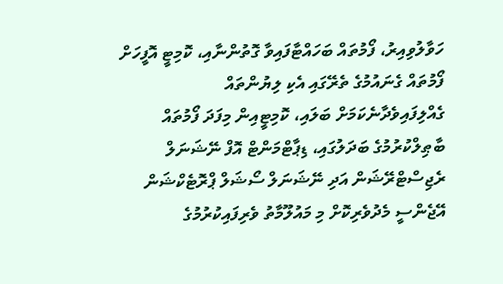ހަވާލުވިއިރު، ފޯމުތައް ބަހައްޓާފައިވާ ގޮތުންނާއި، ކޮމިޓީ އޮފީހަށް ފޯމުތައް ގެނައުމުގެ ތެރޭގައި އެކި ލިޔުންތައް ގެއްލިފައިވެދާނެކަމަށް ބަލައި، ކޮމިޓީއިން މިފަދަ ފޯމުތައް ބާޠިލްކުރުމުގެ ބަދަލުގައި، ޑިޕާޓްމަންޓް އޮފް ނޭޝަނަލް ރެޖިސްޓްރޭޝަން އަދި ނޭޝަނަލް ސޯޝަލް ޕްރޮޓެކްޝަން އޭޖެންސީ މެދުވެރިކޮށް މި މައުލޫމާތު ވެރިފައިކުރުމުގެ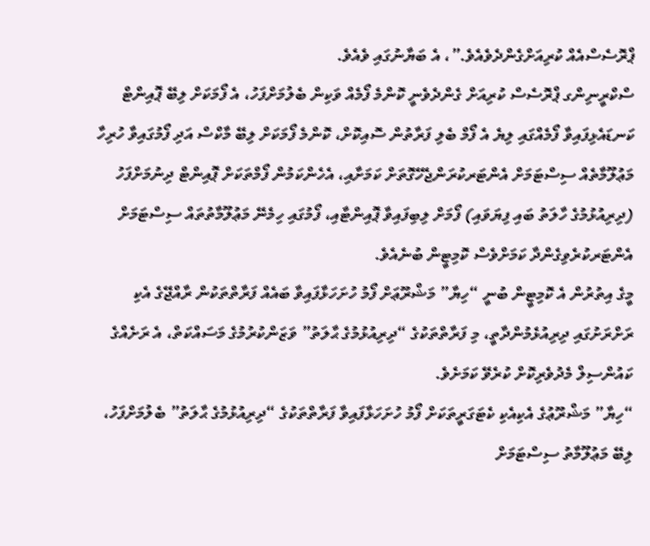ޕްރޮސެސްއެއް ކުރިއަށްގެންދެވެއެވެ.”، އެ ބަޔާނުގައި ވެއެވެ.
ސްކްރީނިންގ ޕްރޮސެސް ކުރިއަށް ގެންދެވެނީ ކޮންމެ ފޯމެއް ވަކިން ބެލުމަށްފަހު، އެ ފޯމަކަށް ލިބޭ ޕޮއިންޓް ކަނޑައެޅިފައިވާ ފޯމެއްގައި ލިޔެ އެ ފޯމް ބެލި ފަރާތުން ސޮއިކޮށް، ކޮންމެ ފޯމަކަށް ލިބޭ މާކްސް އަދި ފޯމުގައިވާ ހުރިހާ މަޢުލޫމާތެއް ސިސްޓަމަށް އެންޓަރކުރަންޖެހޭގޮތަށް ކަމަށާއި، އެހެންކަމުން ފޯމްތަކަށް ޕޮއިންޓް ދިނުމަށްފަހު (ދިރިއުޅުމުގެ ހާލަތު ބައި ފިޔަވައި) ފޯމަށް ލިބިފައިވާ ޕޮއިންޓާއި، ފޯމުގައި ހިމެނޭ މަޢުލޫމާތުތައް ސިސްޓަމަށް އެންޓަރކުރެވިގެންދާ ކަމަށްވެސް ކޮމިޓީން ބުނެއެވެ.
މީގެ އިތުރުން އެ ކޮމިޓީން ބުނީ “ހިޔާ” މަޝްރޫޢަށް ފޯމު ހުށަހަޅާފައިވާ ބައެއް ފަރާތްތަކުން ރާއްޖޭގެ އެކި ރަށްރަށުގައި ދިރިއުޅެމުންދާތީ، މި ފަރާތްތަކުގެ “ދިރިއުޅުމުގެ ޙާލަތު” ވަޒަންކުރުމުގެ މަސައްކަތް، އެ ރަށެއްގެ ކައުންސިލް މެދުވެރިކޮށް ކުރެވޭ ކަމަށެވެ.
“ހިޔާ” މަޝްރޫޢުގެ އެކިއެކި ކެޓަގަރީތަކަށް ފޯމު ހުށަހަޅާފައިވާ ފަރާތްތަކުގެ “ދިރިއުޅުމުގެ ޙާލަތު” ބެލުމަށްފަހު، ލިބޭ މަޢުލޫމާތު ސިސްޓަމަށް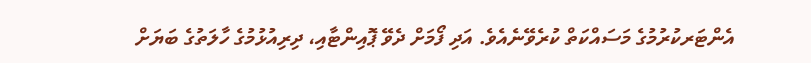އެންޓަރކުރުމުގެ މަސައްކަތް ކުރެވޭނެއެވެ. އަދި ފޯމަށް ދެވޭ ޕޮއިންޓާއި، ދިރިއުޅުމުގެ ހާލަތުގެ ބަޔަށް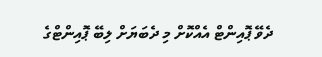ދެވޭ ޕޮއިންޓް އެއްކޮށް މި ދެބަޔަށް ލިބޭ ޕޮއިންޓްގެ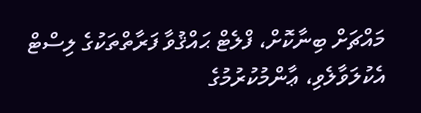މައްޗަށް ބިނާކޮށް، ފްލެޓް ޙައްޤުވާ ފަރާތްތަކުގެ ލިސްޓް އެކުލަވާލެވި، ޢާންމުކުރުމުގެ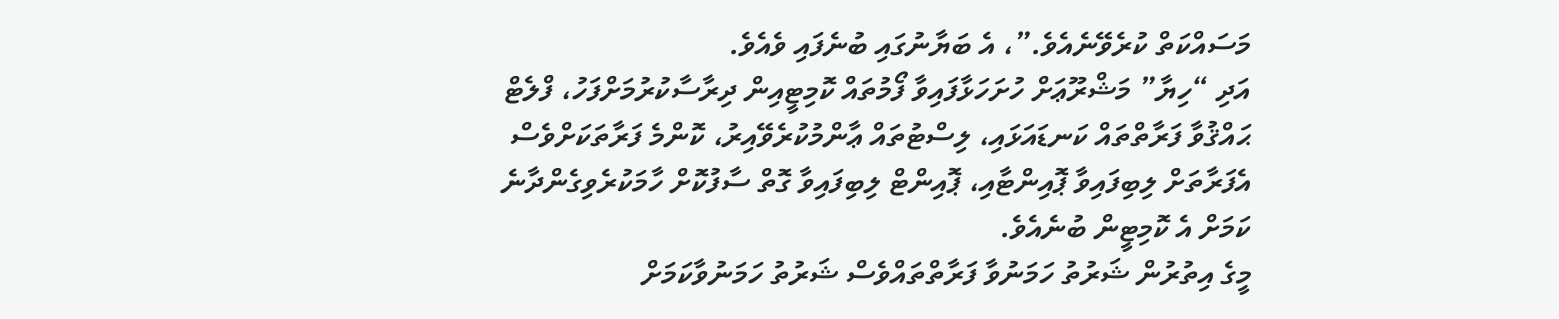މަސައްކަތް ކުރެވޭނެއެވެ.”، އެ ބަޔާނުގައި ބުނެފައި ވެއެވެ.
އަދި “ހިޔާ” މަޝްރޫޢަށް ހުށަހަޅާފައިވާ ފޯމުތައް ކޮމިޓީއިން ދިރާސާކުރުމަށްފަހު، ފްލެޓް ޙައްޤުވާ ފަރާތްތައް ކަނޑައަޅައި، ލިސްޓުތައް ޢާންމުކުރެވޭއިރު، ކޮންމެ ފަރާތަކަށްވެސް އެފަރާތަށް ލިބިފައިވާ ޕޮއިންޓާއި، ޕޮއިންޓް ލިބިފައިވާ ގޮތް ސާފުކޮށް ހާމަކުރެވިގެންދާނެ ކަމަށް އެ ކޮމިޓީން ބުނެއެވެ.
މީގެ އިތުރުން ޝަރުތު ހަމަނުވާ ފަރާތްތައްވެސް ޝަރުތު ހަމަނުވާކަމަށް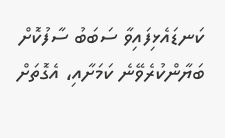ކަނޑައެޅިފައިވާ ސަބަބު ސާފުކޮށް ބަޔާންކުރެވޭނެ ކަމަށާއި، އެގޮތަށް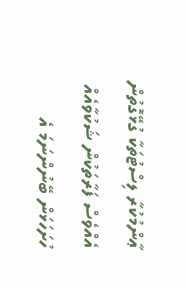ޢާންމުކުރާ ލިސްޓުތަކާ ގުޅޭގޮތުން އެއްވެސް ފަރާތަކުން ޝަކުވާއެއް ހުށަހަޅަން ބޭނުންނަމަ އެ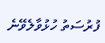ފުރުސަތު ހުޅުވާލެވޭނެ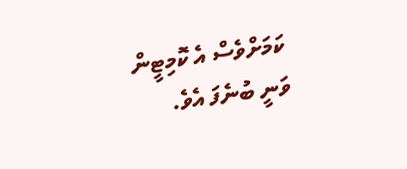ކަމަށްވެސް އެ ކޮމިޓީން ވަނީ ބުނެފަ އެވެ.